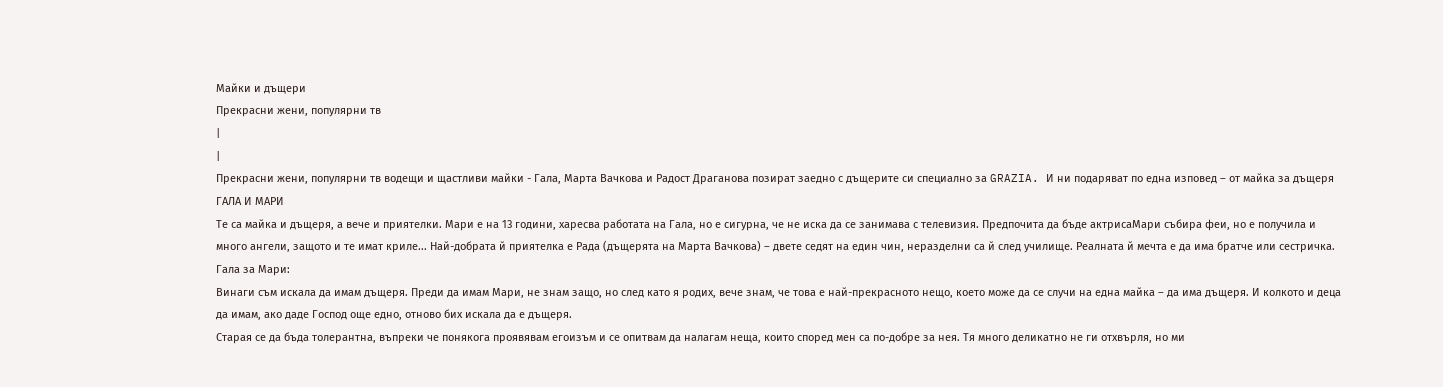Майки и дъщери
Прекрасни жени, популярни тв
|
|
Прекрасни жени, популярни тв водещи и щастливи майки - Гала, Марта Вачкова и Радост Драганова позират заедно с дъщерите си специално за GRAZIA. И ни подаряват по една изповед – от майка за дъщеря
ГАЛА И МАРИ
Те са майка и дъщеря, а вече и приятелки. Мари е на 13 години, харесва работата на Гала, но е сигурна, че не иска да се занимава с телевизия. Предпочита да бъде актрисаМари събира феи, но е получила и много ангели, защото и те имат криле... Най-добрата й приятелка е Рада (дъщерята на Марта Вачкова) – двете седят на един чин, неразделни са й след училище. Реалната й мечта е да има братче или сестричка.
Гала за Мари:
Винаги съм искала да имам дъщеря. Преди да имам Мари, не знам защо, но след като я родих, вече знам, че това е най-прекрасното нещо, което може да се случи на една майка – да има дъщеря. И колкото и деца да имам, ако даде Господ още едно, отново бих искала да е дъщеря.
Старая се да бъда толерантна, въпреки че понякога проявявам егоизъм и се опитвам да налагам неща, които според мен са по-добре за нея. Тя много деликатно не ги отхвърля, но ми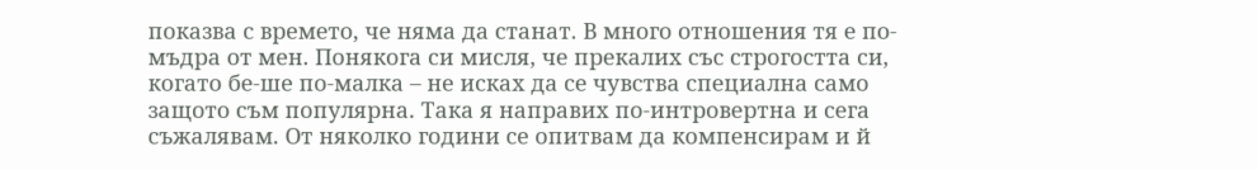показва с времето, че няма да станат. В много отношения тя е по-мъдра от мен. Понякога си мисля, че прекалих със строгостта си, когато бе-ше по-малка – не исках да се чувства специална само защото съм популярна. Така я направих по-интровертна и сега съжалявам. От няколко години се опитвам да компенсирам и й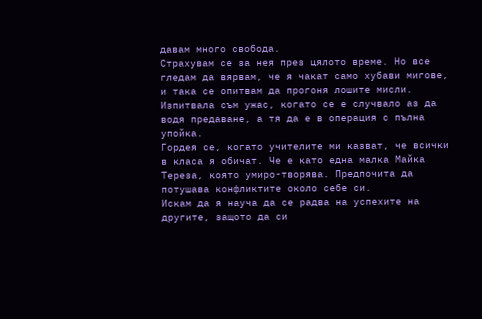давам много свобода.
Страхувам се за нея през цялото време. Но все гледам да вярвам, че я чакат само хубави мигове, и така се опитвам да прогоня лошите мисли. Изпитвала съм ужас, когато се е случвало аз да водя предаване, а тя да е в операция с пълна упойка.
Гордея се, когато учителите ми казват, че всички в класа я обичат. Че е като една малка Майка Тереза, която умиро-творява. Предпочита да потушава конфликтите около себе си.
Искам да я науча да се радва на успехите на другите, защото да си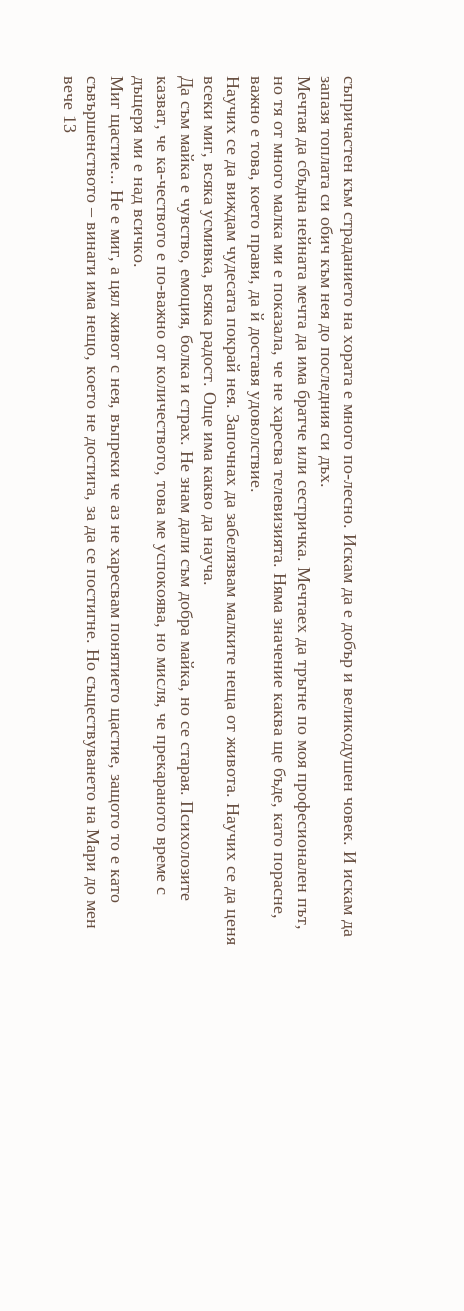съпричастен към страданието на хората е много по-лесно. Искам да е добър и великодушен човек. И искам да запазя топлата си обич към нея до последния си дъх.
Мечтая да сбъдна нейната мечта да има братче или сестричка. Мечтаех да тръгне по моя професионален път, но тя от много малка ми е показала, че не харесва телевизията. Няма значение каква ще бъде, като порасне, важно е това, което прави, да й доставя удоволствие.
Научих се да виждам чудесата покрай нея. Започнах да забелязвам малките неща от живота. Научих се да ценя всеки миг, всяка усмивка, всяка радост. Още има какво да науча.
Да съм майка е чувство, емоция, болка и страх. Не знам дали съм добра майка, но се старая. Психолозите казват, че ка-чеството е по-важно от количеството, това ме успокоява, но мисля, че прекараното време с дъщеря ми е над всичко.
Миг щастие... Не е миг, а цял живот с нея, въпреки че аз не харесвам понятието щастие, защото то е като съвършенството – винаги има нещо, което не достига, за да се постигне. Но съществуването на Мари до мен вече 13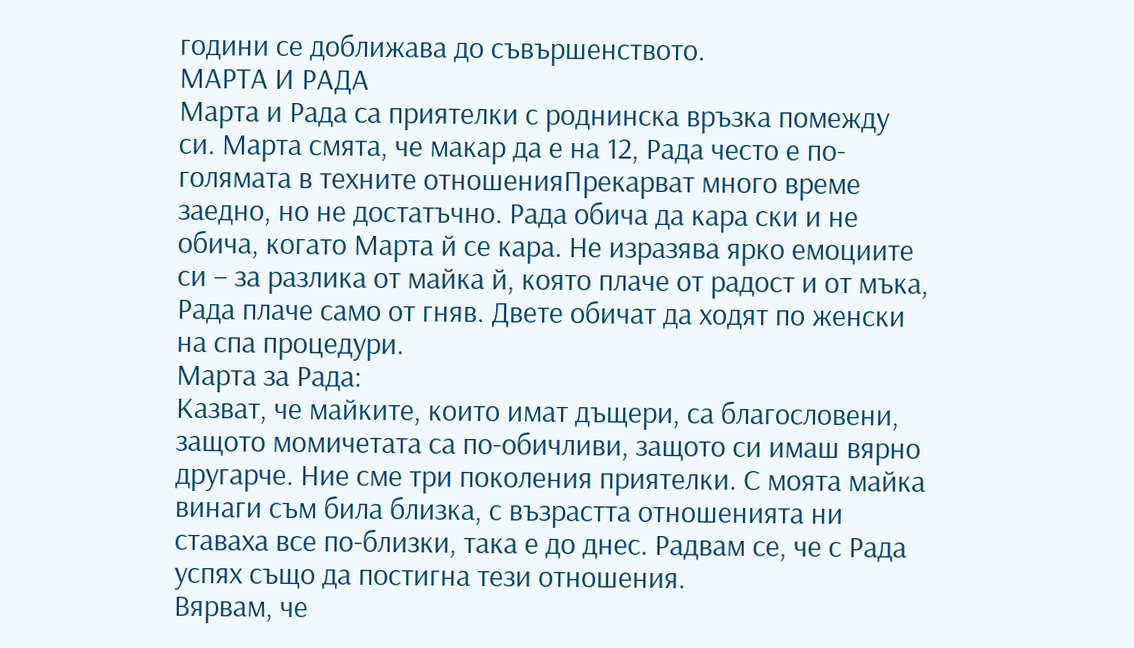години се доближава до съвършенството.
МАРТА И РАДА
Марта и Рада са приятелки с роднинска връзка помежду си. Марта смята, че макар да е на 12, Рада често е по-голямата в техните отношенияПрекарват много време заедно, но не достатъчно. Рада обича да кара ски и не обича, когато Марта й се кара. Не изразява ярко емоциите си – за разлика от майка й, която плаче от радост и от мъка, Рада плаче само от гняв. Двете обичат да ходят по женски на спа процедури.
Марта за Рада:
Казват, че майките, които имат дъщери, са благословени, защото момичетата са по-обичливи, защото си имаш вярно другарче. Ние сме три поколения приятелки. С моята майка винаги съм била близка, с възрастта отношенията ни ставаха все по-близки, така е до днес. Радвам се, че с Рада успях също да постигна тези отношения.
Вярвам, че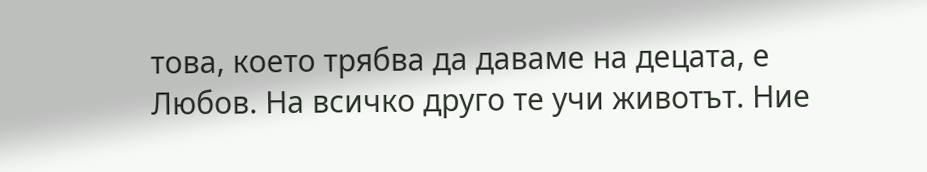това, което трябва да даваме на децата, е Любов. На всичко друго те учи животът. Ние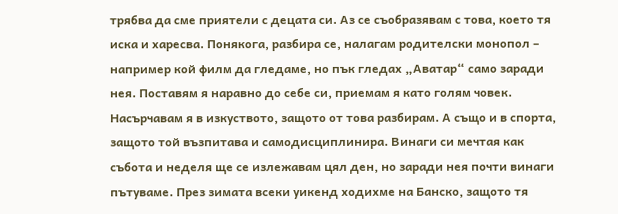трябва да сме приятели с децата си. Аз се съобразявам с това, което тя иска и харесва. Понякога, разбира се, налагам родителски монопол – например кой филм да гледаме, но пък гледах „Аватар“ само заради нея. Поставям я наравно до себе си, приемам я като голям човек.
Насърчавам я в изкуството, защото от това разбирам. А също и в спорта, защото той възпитава и самодисциплинира. Винаги си мечтая как събота и неделя ще се излежавам цял ден, но заради нея почти винаги пътуваме. През зимата всеки уикенд ходихме на Банско, защото тя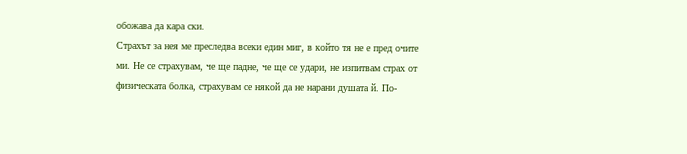обожава да кара ски.
Страхът за нея ме преследва всеки един миг, в който тя не е пред очите ми. Не се страхувам, че ще падне, че ще се удари, не изпитвам страх от физическата болка, страхувам се някой да не нарани душата й. По-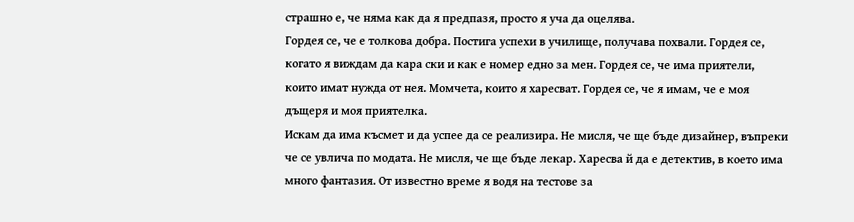страшно е, че няма как да я предпазя, просто я уча да оцелява.
Гордея се, че е толкова добра. Постига успехи в училище, получава похвали. Гордея се, когато я виждам да кара ски и как е номер едно за мен. Гордея се, че има приятели, които имат нужда от нея. Момчета, които я харесват. Гордея се, че я имам, че е моя дъщеря и моя приятелка.
Искам да има късмет и да успее да се реализира. Не мисля, че ще бъде дизайнер, въпреки че се увлича по модата. Не мисля, че ще бъде лекар. Харесва й да е детектив, в което има много фантазия. От известно време я водя на тестове за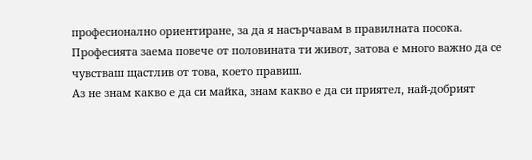професионално ориентиране, за да я насърчавам в правилната посока. Професията заема повече от половината ти живот, затова е много важно да се чувстваш щастлив от това, което правиш.
Аз не знам какво е да си майка, знам какво е да си приятел, най-добрият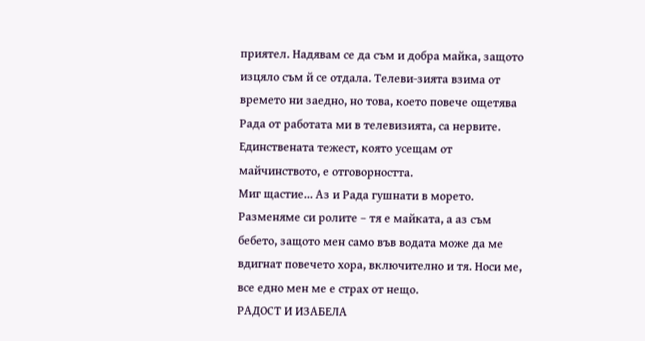приятел. Надявам се да съм и добра майка, защото изцяло съм й се отдала. Телеви-зията взима от времето ни заедно, но това, което повече ощетява Рада от работата ми в телевизията, са нервите. Единствената тежест, която усещам от майчинството, е отговорността.
Миг щастие... Аз и Рада гушнати в морето. Разменяме си ролите – тя е майката, а аз съм бебето, защото мен само във водата може да ме вдигнат повечето хора, включително и тя. Носи ме, все едно мен ме е страх от нещо.
РАДОСТ И ИЗАБЕЛА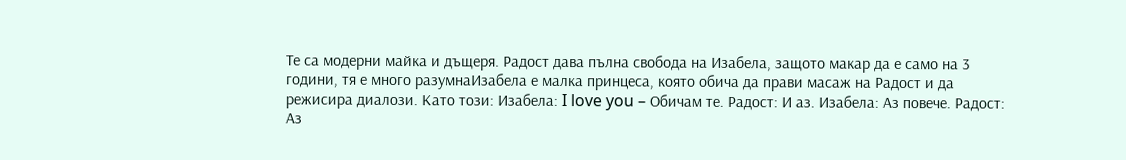Те са модерни майка и дъщеря. Радост дава пълна свобода на Изабела, защото макар да е само на 3 години, тя е много разумнаИзабела е малка принцеса, която обича да прави масаж на Радост и да режисира диалози. Като този: Изабела: I love you – Обичам те. Радост: И аз. Изабела: Аз повече. Радост: Аз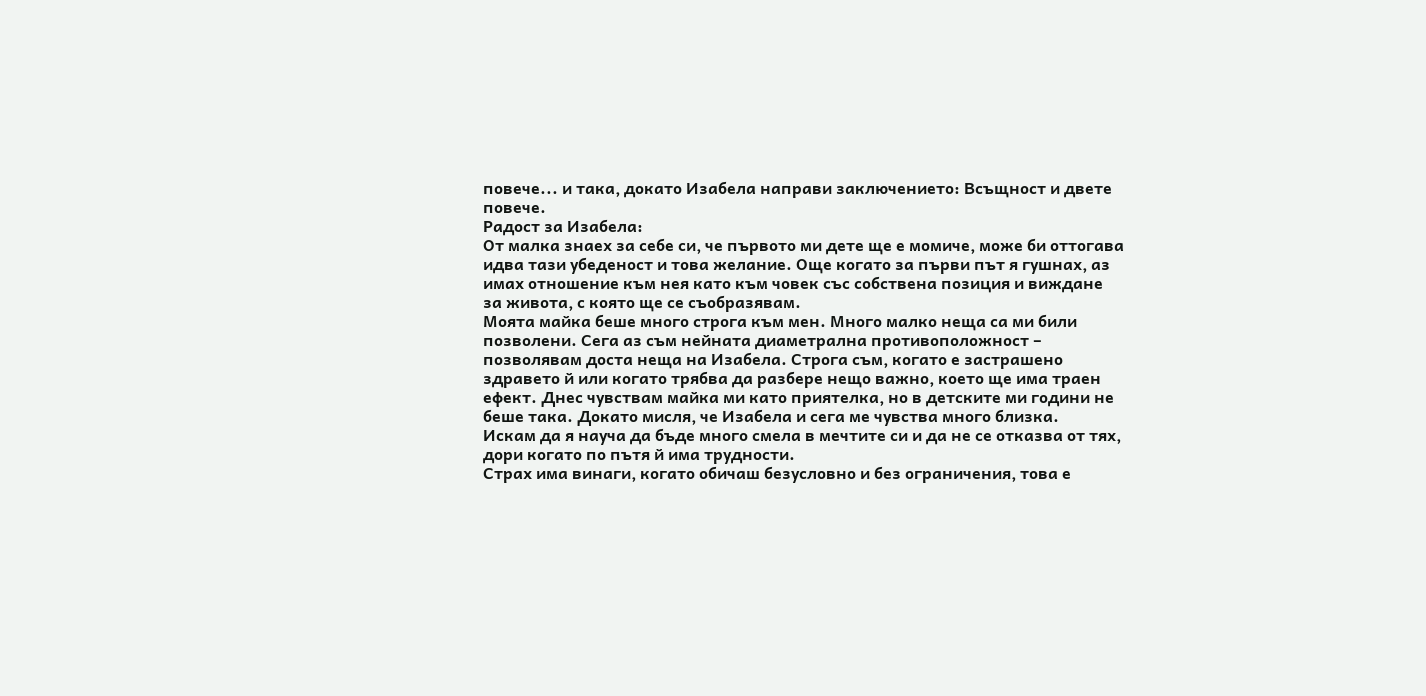повече... и така, докато Изабела направи заключението: Всъщност и двете повече.
Радост за Изабела:
От малка знаех за себе си, че първото ми дете ще е момиче, може би оттогава идва тази убеденост и това желание. Още когато за първи път я гушнах, аз имах отношение към нея като към човек със собствена позиция и виждане за живота, с която ще се съобразявам.
Моята майка беше много строга към мен. Много малко неща са ми били позволени. Сега аз съм нейната диаметрална противоположност – позволявам доста неща на Изабела. Строга съм, когато е застрашено здравето й или когато трябва да разбере нещо важно, което ще има траен ефект. Днес чувствам майка ми като приятелка, но в детските ми години не беше така. Докато мисля, че Изабела и сега ме чувства много близка.
Искам да я науча да бъде много смела в мечтите си и да не се отказва от тях, дори когато по пътя й има трудности.
Страх има винаги, когато обичаш безусловно и без ограничения, това е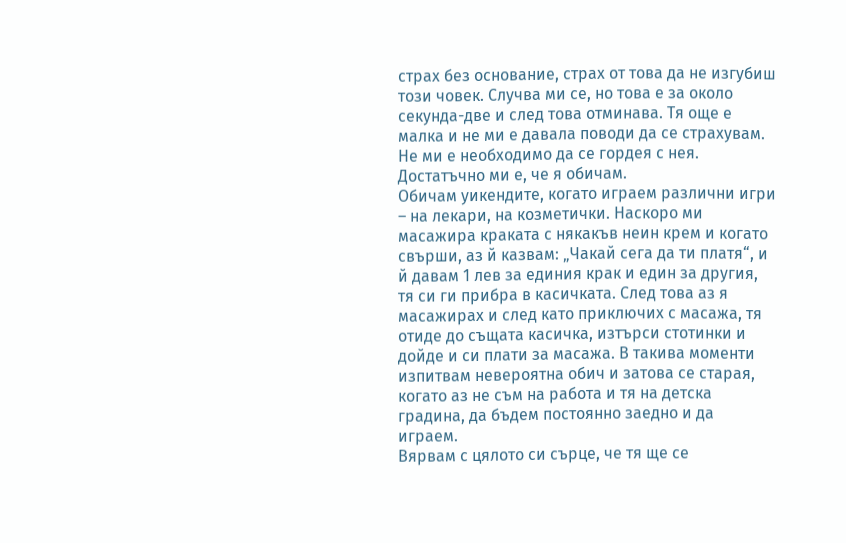страх без основание, страх от това да не изгубиш този човек. Случва ми се, но това е за около секунда-две и след това отминава. Тя още е малка и не ми е давала поводи да се страхувам.
Не ми е необходимо да се гордея с нея. Достатъчно ми е, че я обичам.
Обичам уикендите, когато играем различни игри – на лекари, на козметички. Наскоро ми масажира краката с някакъв неин крем и когато свърши, аз й казвам: „Чакай сега да ти платя“, и й давам 1 лев за единия крак и един за другия, тя си ги прибра в касичката. След това аз я масажирах и след като приключих с масажа, тя отиде до същата касичка, изтърси стотинки и дойде и си плати за масажа. В такива моменти изпитвам невероятна обич и затова се старая, когато аз не съм на работа и тя на детска градина, да бъдем постоянно заедно и да играем.
Вярвам с цялото си сърце, че тя ще се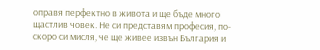оправя перфектно в живота и ще бъде много щастлив човек. Не си представям професия, по-скоро си мисля, че ще живее извън България и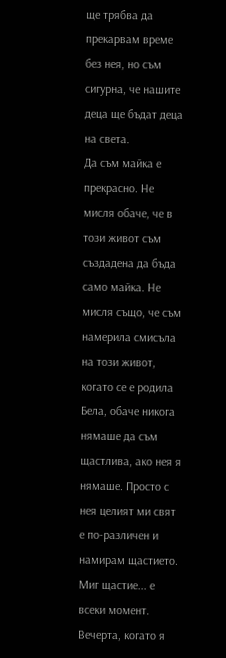ще трябва да прекарвам време без нея, но съм сигурна, че нашите деца ще бъдат деца на света.
Да съм майка е прекрасно. Не мисля обаче, че в този живот съм създадена да бъда само майка. Не мисля също, че съм намерила смисъла на този живот, когато се е родила Бела, обаче никога нямаше да съм щастлива, ако нея я нямаше. Просто с нея целият ми свят е по-различен и намирам щастието.
Миг щастие... е всеки момент. Вечерта, когато я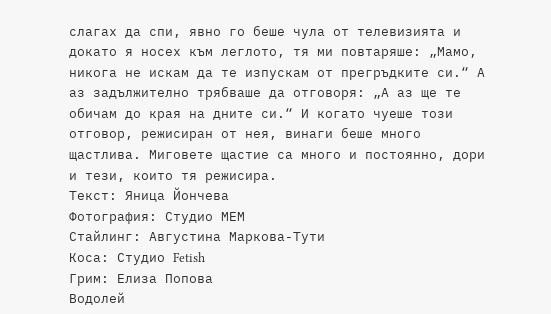слагах да спи, явно го беше чула от телевизията и докато я носех към леглото, тя ми повтаряше: „Мамо, никога не искам да те изпускам от прегръдките си.“ А аз задължително трябваше да отговоря: „А аз ще те обичам до края на дните си.“ И когато чуеше този отговор, режисиран от нея, винаги беше много щастлива. Миговете щастие са много и постоянно, дори и тези, които тя режисира.
Текст: Яница Йончева
Фотография: Студио МЕМ
Стайлинг: Августина Маркова-Тути
Коса: Студио Fetish
Грим: Елиза Попова
Водолей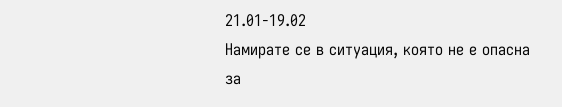21.01-19.02
Намирате се в ситуация, която не е опасна за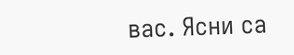вас. Ясни са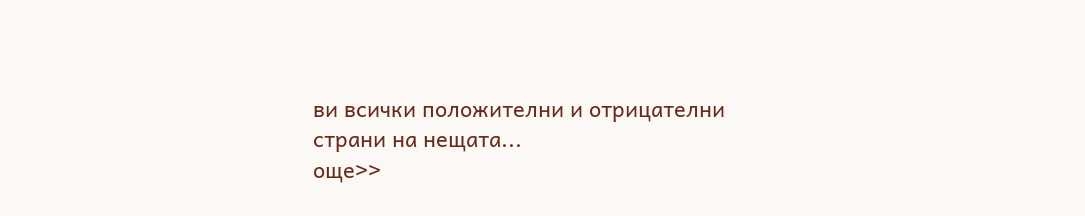ви всички положителни и отрицателни страни на нещата...
още>>